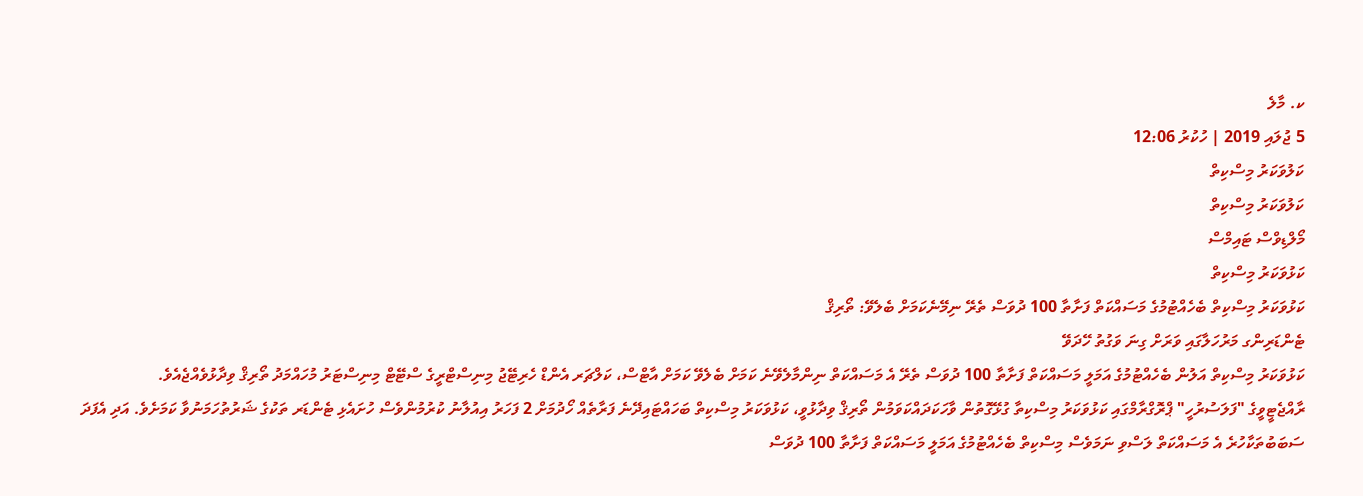ކ. މާލެ
5 ޖުލައި 2019 | ހުކުރު 12:06
ކަލުވަކަރު މިސްކިތް
ކަލުވަކަރު މިސްކިތް
މޯލްޑިވްސް ޓައިމްސް
ކަޅުވަކަރު މިސްކިތް
ކަޅުވަކަރު މިސްކިތް ބެހެއްޓުމުގެ މަސައްކަތް ފަށާތާ 100 ދުވަސް ތެރޭ ނިމޭނެކަމަށް ބެލެވޭ: ތޯރިޤް
ޓެންޑަރިންގ މަރުހަލާގައި ވަރަށް ގިނަ ވަގުތު ހޭދަވޭ
ކަޅުވަކަރު މިސްކިތް އަލުން ބެހެއްޓުމުގެ އަމަލީ މަސައްކަތް ފަށާތާ 100 ދުވަސް ތެރޭ އެ މަސައްކަތް ނިންމާލެވޭނެ ކަމަށް ބެލެވޭ ކަމަށް އާޓްސް، ކަލްޗަރ އެންޑް ހެރިޓޭޖު މިނިސްޓްރީގެ ސްޓޭޓް މިނިސްޓަރު މުހައްމަދު ތޯރިޤް ވިދާޅުވެއްޖެއެވެ.
ރާއްޖެޓީވީގެ "ފަލަސުރުހީ" ޕްރޮގްރާމްގައި ކަޅުވަކަރު މިސްކިތާ ގުޅޭގޮތުން ވާހަކަދައްކަވަމުން ތޯރިޤް ވިދާޅުވީ، ކަޅުވަކަރު މިސްކިތް ބަހައްޓައިދޭނެ ފަރާތެއް ހޯދުމަށް 2 ފަހަރު އިއުލާނު ކުރުމުންވެސް ހުށައެޅި ޓެންޑަރ ތަކުގެ ޝަރުތުހަމަނުވާ ކަމަށެވެ. އަދި އެފަދަ ސަބަބުތަކާހުރެ އެ މަސައްކަތް ލަސްވި ނަމަވެސް މިސްކިތް ބެހެއްޓުމުގެ އަމަލީ މަސައްކަތް ފަށާތާ 100 ދުވަސް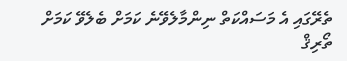ތެރޭގައި އެ މަސައްކަތް ނިންމާލެވޭނެ ކަމަށް ބެލެވޭ ކަމަށް ތޯރިޤް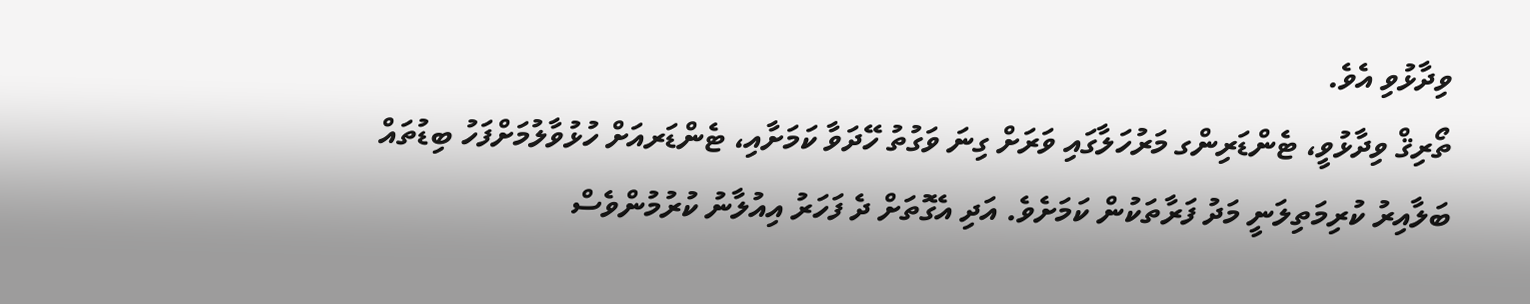ވިދާޅުވި އެވެ.
ތޯރިޤް ވިދާޅުވީ، ޓެންޑަރިންގ މަރުހަލާގައި ވަރަށް ގިނަ ވަގުތު ހޭދަވާ ކަމަށާއި، ޓެންޑަރއަށް ހުޅުވާލުމަށްފަހު ބިޑުތައް ބަލާއިރު ކުރިމަތިލަނީ މަދު ފަރާތަކުން ކަމަށެވެ. އަދި އެގޮތަށް ދެ ފަހަރު އިއުލާނު ކުރުމުންވެސް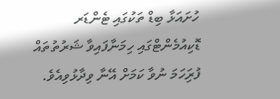ހުށައަޅާ ބިޑް ތަކުގައި ޓެންޑަރ ޑޮކިއުމެންޓްގައި ހިމަނާފައިވާ ޝަރުތުތައް ފުރިަހަމަ ނުވާ ކަމަށް އޭނާ ވިދާޅުވިއެވެ.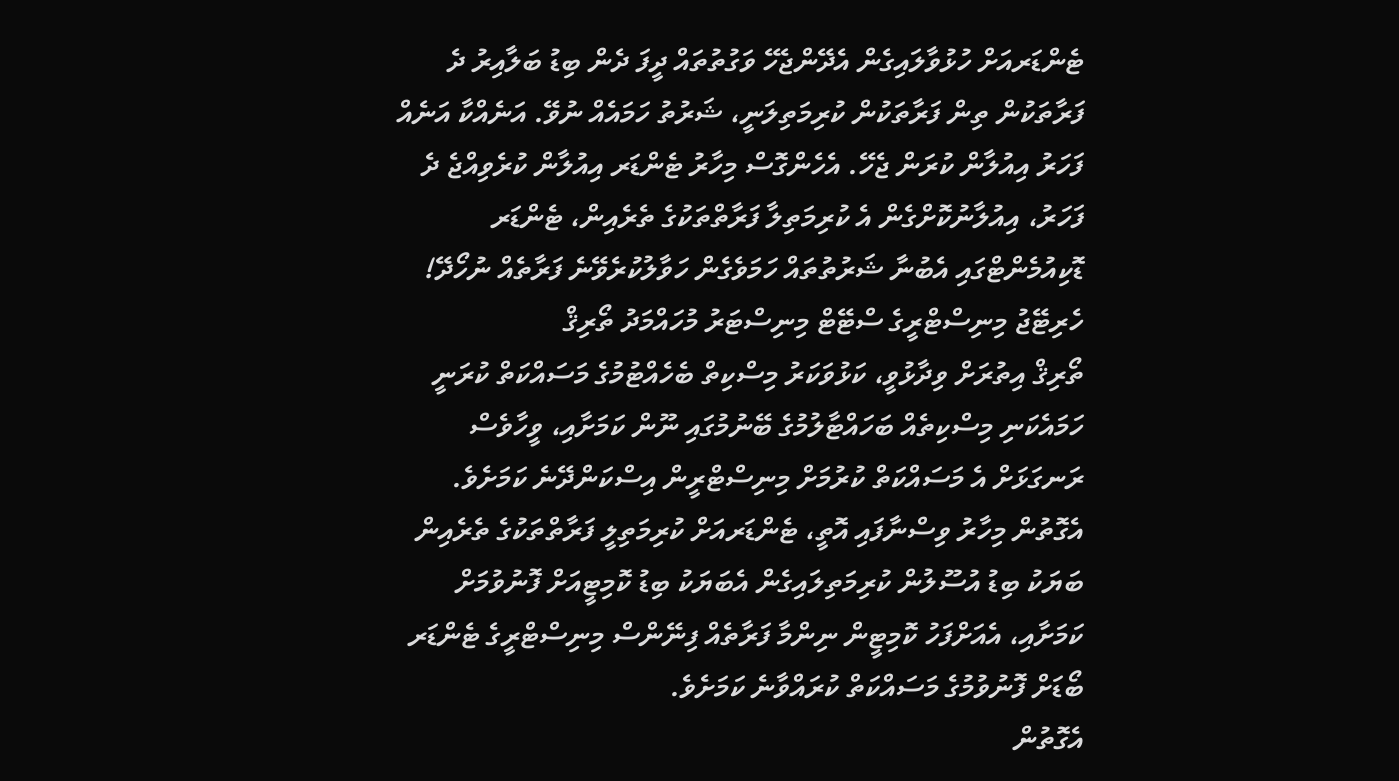ޓެންޑަރއަށް ހުޅުވާލައިގެން އެދޭންޖެހޭ ވަގުތުތައް ދީފަ ދެން ބިޑު ބަލާއިރު ދެ ފަރާތަކުން ތިން ފަރާތަކުން ކުރިމަތިލަނީ، ޝަރުތު ހަމައެއް ނުވޭ. އަނެއްކާ އަނެއް ފަހަރު އިއުލާން ކުރަން ޖެހޭ. އެހެންގޮސް މިހާރު ޓެންޑަރ އިއުލާން ކުރެވިއްޖެ ދެ ފަހަރު، އިއުލާނުކޮށްގެން އެ ކުރިމަތިލާ ފަރާތްތަކުގެ ތެރެއިން، ޓެންޑަރ ޑޮކިއުމެންޓްގައި އެބުނާ ޝަރުތުތައް ހަމަވެގެން ހަވާލުކުރެވޭނެ ފަރާތެއް ނުހޯދޭ!
ހެރިޓޭޖު މިނިސްޓްރީގެ ސްޓޭޓް މިނިސްޓަރު މުހައްމަދު ތޯރިޤް
ތޯރިޤް އިތުރަށް ވިދާޅުވީ، ކަޅުވަކަރު މިސްކިތް ބެހެއްޓުމުގެ މަސައްކަތް ކުރަނީ ހަމައެކަނި މިސްކިތެއް ބަހައްޓާލުމުގެ ބޭނުމުގައި ނޫން ކަމަށާއި، ވީހާވެސް ރަނގަޅަށް އެ މަސައްކަތް ކުރުމަށް މިނިސްޓްރީން އިސްކަންދޭނެ ކަމަށެވެ. އެގޮތުން މިހާރު ވިސްނާފައި އޮތީ، ޓެންޑަރއަށް ކުރިމަތިލީ ފަރާތްތަކުގެ ތެރެއިން ބަޔަކު ބިޑު އުސޫލުން ކުރިމަތިލައިގެން އެބަޔަކު ބިޑު ކޮމިޓީއަށް ފޮނުވުމަށް ކަމަށާއި، އެއަށްފަހު ކޮމިޓީން ނިންމާ ފަރާތެއް ފިނޭންސް މިނިސްޓްރީގެ ޓެންޑަރ ބޯޑަށް ފޮނުވުމުގެ މަސައްކަތް ކުރައްވާނެ ކަމަށެވެ.
އެގޮތުން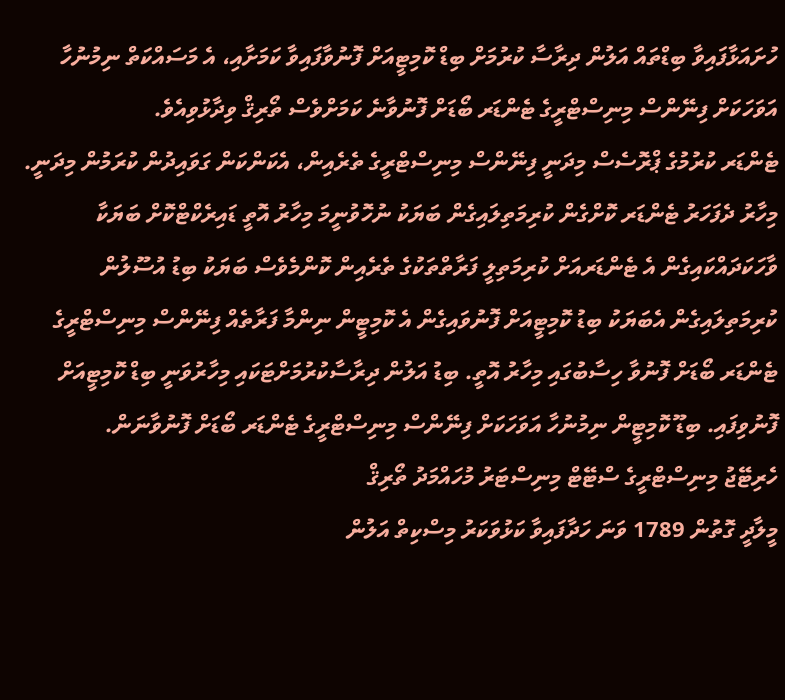ހުށައަޅާފައިވާ ބިޑްތައް އަލުން ދިރާސާ ކުރުމަށް ބިޑް ކޮމިޓީއަށް ފޮނުވާފައިވާ ކަމަށާއި، އެ މަސައްކަތް ނިމުނުހާ އަވަހަކަށް ފިނޭންސް މިނިސްޓްރީގެ ޓެންޑަރ ބޯޑަށް ފޮނުވާނެ ކަމަށްވެސް ތޯރިޤް ވިދާޅުވިއެވެ.
ޓެންޑަރ ކުރުމުގެ ޕްރޮސެސް މިދަނީ ފިނޭންސް މިނިސްޓްރީގެ ތެރެއިން، އެކަންކަން ގަވައިދުން ކުރަމުން މިދަނީ. މިހާރު ދެފަހަރު ޓެންޑަރ ކޮށްގެން ކުރިމަތިލައިގެން ބަޔަކު ނުހޮވުނީމަ މިހާރު އޮތީ ޑައިރެކްޓްކޮށް ބަޔަކާ ވާހަކަދައްކައިގެން އެ ޓެންޑަރއަށް ކުރިމަތިލީ ފަރާތްތަކުގެ ތެރެއިން ކޮންމެވެސް ބަޔަކު ބިޑު އުސޫލުން ކުރިމަތިލައިގެން އެބަޔަކު ބިޑު ކޮމިޓީއަށް ފޮނުވައިގެން އެ ކޮމިޓީން ނިންމާ ފަރާތެއް ފިނޭންސް މިނިސްޓްރީގެ ޓެންޑަރ ބޯޑަށް ފޮނުވާ ހިސާބުގައި މިހާރު އޮތީ. ބިޑު އަލުން ދިރާސާކުރުމަށްޓަކައި މިހާރުވަނީ ބިޑް ކޮމިޓީއަށް ފޮނުވިފައި. ބިޑޫ ކޮމިޓީން ނިމުނުހާ އަވަހަކަށް ފިނޭންސް މިނިސްޓްރީގެ ޓެންޑަރ ބޯޑަށް ފޮނުވާނަން.
ހެރިޓޭޖު މިނިސްޓްރީގެ ސްޓޭޓް މިނިސްޓަރު މުހައްމަދު ތޯރިޤް
މީލާދީ ގޮތުން 1789 ވަނަ ހަދާފައިވާ ކަޅުވަކަރު މިސްކިތް އަލުން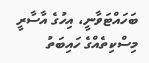ބަހައްޓަވާނީ، އިހުގެ އާސާރީ މިސްކިތެއްގެ ހައިބަތު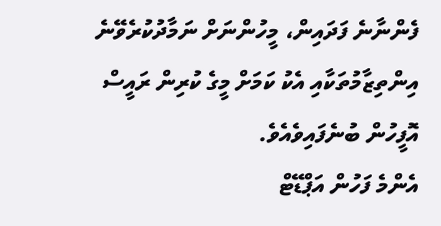ފެންނާނެ ފަދައިން، މީހުންނަށް ނަމާދުކުރެވޭނެ އިންތިޒާމުތަކާއި އެކު ކަމަށް މީގެ ކުރިން ރައީސް އޮފީހުން ބުނެފައިވެއެވެ.
އެންމެ ފަހުން އަޕްޑޭޓް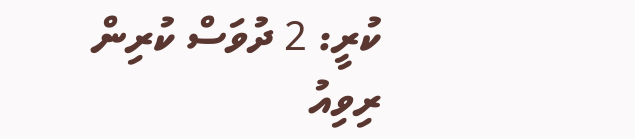ކުރީ: 2 ދުވަސް ކުރިން
ރިވިއު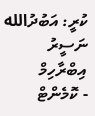ކުރީ: އަބުދުالله ނަސީރު އިބްރާހިމް
- ކޮމެންޓް